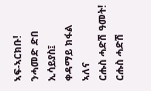ኣፍ-ኣርክቡ! ንሓመድ ድበ ኢሳይያስ፤
ቀዳማይ ክፋል
ኣለና
ርሑስ ሓድሽ ዓመት!
ርሑስ ሓድሽ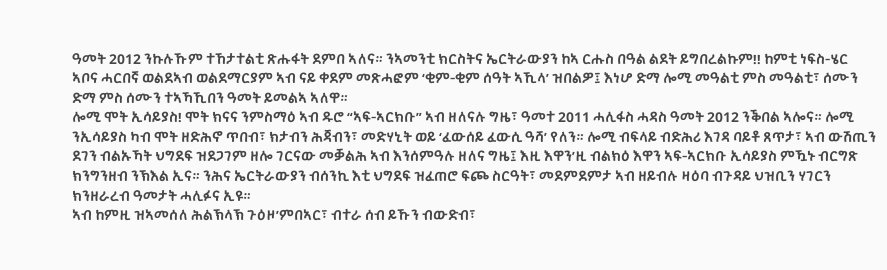ዓመት 2012 ንኩሉኹም ተኸታተልቲ ጽሑፋት ደምበ ኣለና። ንኣመንቲ ክርስትና ኤርትራውያን ከኣ ርሑስ በዓል ልደት ይግበረልኩም!! ከምቲ ነፍስ-ሄር ኣቦና ሓርበኛ ወልደኣብ ወልደማርያም ኣብ ናይ ቀደም መጽሓፎም ‘ቂም-ቂም ሰዓት ኣኺላ’ ዝበልዎ፤ እነሆ ድማ ሎሚ መዓልቲ ምስ መዓልቲ፣ ሰሙን ድማ ምስ ሰሙን ተኣኻኺበን ዓመት ይመልኣ ኣለዋ።
ሎሚ ሞት ኢሳይያስ! ሞት ክናና ንምስማዕ ኣብ ዱሮ “ኣፍ-ኣርክቡ” ኣብ ዘለናሉ ግዜ፣ ዓመተ 2011 ሓሊፋስ ሓዳስ ዓመት 2012 ንቕበል ኣሎና። ሎሚ ንኢሳይያስ ካብ ሞት ዘድሕኖ ጥበብ፣ ክታብን ሕጃብን፣ መድሃኒት ወይ ‘ፈውሰይ ፈውሲ ዓሻ’ የለን። ሎሚ ብፍላይ ብድሕሪ እገዳ ባይቶ ጸጥታ፣ ኣብ ውሽጢን ደገን ብልኡኻት ህግደፍ ዝደጋገም ዘሎ ገርናው መቓልሕ ኣብ እንሰምዓሉ ዘለና ግዜ፤ እዚ እዋን’ዚ ብልክዕ እዋን ኣፍ-ኣርክቡ ኢሳይያስ ምዃኑ ብርግጽ ክንግንዘብ ንኽእል ኢና። ንሕና ኤርትራውያን ብሰንኪ እቲ ህግደፍ ዝፈጠሮ ፍጮ ስርዓት፣ መደምደምታ ኣብ ዘይብሉ ዛዕባ ብጉዳይ ህዝቢን ሃገርን ክንዘራረብ ዓመታት ሓሊፉና ኢዩ።
ኣብ ከምዚ ዝኣመሰለ ሕልኽላኽ ጉዕዞ’ምበኣር፣ ብተራ ሰብ ይኹን ብውድብ፣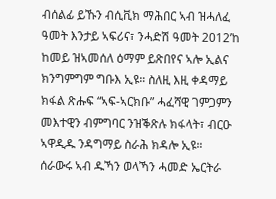ብሰልፊ ይኹን ብሲቪክ ማሕበር ኣብ ዝሓለፈ ዓመት እንታይ ኣፍሪና፣ ንሓድሽ ዓመት 2012’ከ ከመይ ዝኣመሰለ ዕማም ይጽበየና ኣሎ ኢልና ክንግምግም ግቡእ ኢዩ። ስለዚ እዚ ቀዳማይ ክፋል ጽሑፍ “ኣፍ-ኣርክቡ” ሓፈሻዊ ገምጋምን መእተዊን ብምግባር ንዝቕጽሉ ክፋላት፣ ብርዑ ኣዋዲዱ ንዳግማይ ስራሕ ክዳሎ ኢዩ።
ሰራውሩ ኣብ ዱኻን ወላኻን ሓመድ ኤርትራ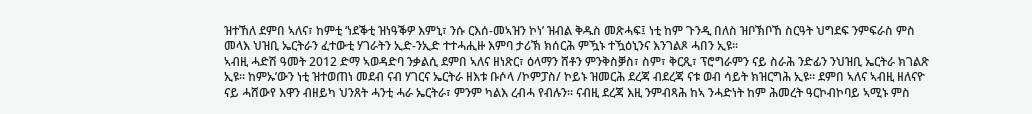ዝተኸለ ደምበ ኣለና፣ ከምቲ ‘ነደቕቲ ዝነዓቕዎ እምኒ፣ ንሱ ርእሰ-መኣዝን ኮነ’ ዝብል ቅዱስ መጽሓፍ፤ ነቲ ከም ጉንዲ በለስ ዝቦኽቦኸ ስርዓት ህግደፍ ንምፍራስ ምስ መላእ ህዝቢ ኤርትራን ፈተውቲ ሃገራትን ኢድ-ንኢድ ተተሓሒዙ እምባ ታሪኽ ክሰርሕ ምዃኑ ተዃዕኒንና እንገልጾ ሓበን ኢዩ።
ኣብዚ ሓድሽ ዓመት 2012 ድማ ኣወዳድባ ንቃልሲ ደምበ ኣለና ዘነጽር፣ ዕላማን ሸቶን ምንቅስቓስ፣ ስም፣ ቅርጺ፣ ፕሮግራምን ናይ ስራሕ ንድፊን ንህዝቢ ኤርትራ ክገልጽ ኢዩ። ከምኡ’ውን ነቲ ዝተወጠነ መደብ ናብ ሃገርና ኤርትራ ዘእቱ ቡሶላ /ኮምፓስ/ ኮይኑ ዝመርሕ ደረጃ ብደረጃ ናቱ ወብ ሳይት ክዝርግሕ ኢዩ። ደምበ ኣለና ኣብዚ ዘለናዮ ናይ ሓሸውየ እዋን ብዘይካ ህንጸት ሓንቲ ሓራ ኤርትራ፣ ምንም ካልእ ረብሓ የብሉን። ናብዚ ደረጃ እዚ ንምብጻሕ ከኣ ንሓድነት ከም ሕመረት ዓርኮብኮባይ ኣሚኑ ምስ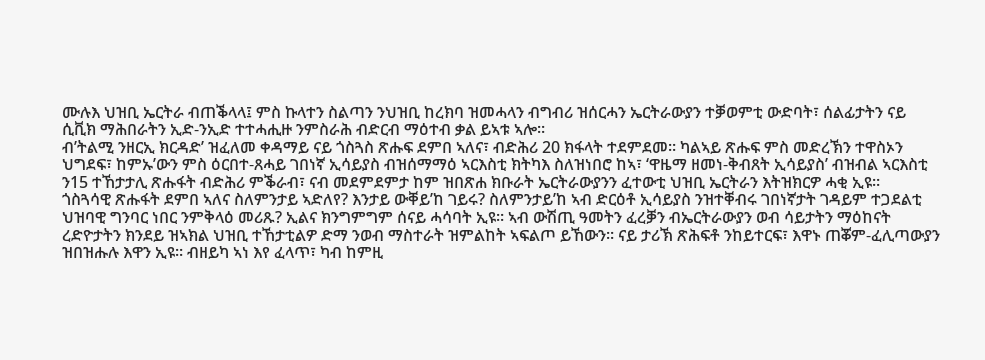ሙሉእ ህዝቢ ኤርትራ ብጠቕላላ፤ ምስ ኩላተን ስልጣን ንህዝቢ ከረክባ ዝመሓላን ብግብሪ ዝሰርሓን ኤርትራውያን ተቓወምቲ ውድባት፣ ሰልፊታትን ናይ ሲቪክ ማሕበራትን ኢድ-ንኢድ ተተሓሒዙ ንምስራሕ ብድርብ ማዕተብ ቃል ይኣቱ ኣሎ።
ብ’ትልሚ ንዘርኢ ክርዳድ’ ዝፈለመ ቀዳማይ ናይ ጎስጓስ ጽሑፍ ደምበ ኣለና፣ ብድሕሪ 20 ክፋላት ተደምደመ። ካልኣይ ጽሑፍ ምስ መድረኽን ተዋስኦን ህግደፍ፣ ከምኡ’ውን ምስ ዕርበተ-ጸሓይ ገበነኛ ኢሳይያስ ብዝሰማማዕ ኣርእስቲ ክትካእ ስለዝነበሮ ከኣ፣ ‘ዋዜማ ዘመነ-ቅብጸት ኢሳይያስ’ ብዝብል ኣርእስቲ ን15 ተኸታታሊ ጽሑፋት ብድሕሪ ምቕራብ፣ ናብ መደምደምታ ከም ዝበጽሐ ክቡራት ኤርትራውያንን ፈተውቲ ህዝቢ ኤርትራን እትዝክርዎ ሓቂ ኢዩ።
ጎስጓሳዊ ጽሑፋት ደምበ ኣለና ስለምንታይ ኣድለየ? እንታይ ውቐይ’ከ ገይሩ? ስለምንታይ’ከ ኣብ ድርዕቶ ኢሳይያስ ንዝተቐብሩ ገበነኛታት ገዳይም ተጋደልቲ ህዝባዊ ግንባር ነበር ንምቅላዕ መሪጹ? ኢልና ክንግምግም ሰናይ ሓሳባት ኢዩ። ኣብ ውሽጢ ዓመትን ፈረቓን ብኤርትራውያን ወብ ሳይታትን ማዕከናት ረድዮታትን ክንደይ ዝኣክል ህዝቢ ተኸታቲልዎ ድማ ንወብ ማስተራት ዝምልከት ኣፍልጦ ይኸውን። ናይ ታሪኽ ጽሕፍቶ ንከይተርፍ፣ እዋኑ ጠቖም-ፈሊጣውያን ዝበዝሑሉ እዋን ኢዩ። ብዘይካ ኣነ እየ ፈላጥ፣ ካብ ከምዚ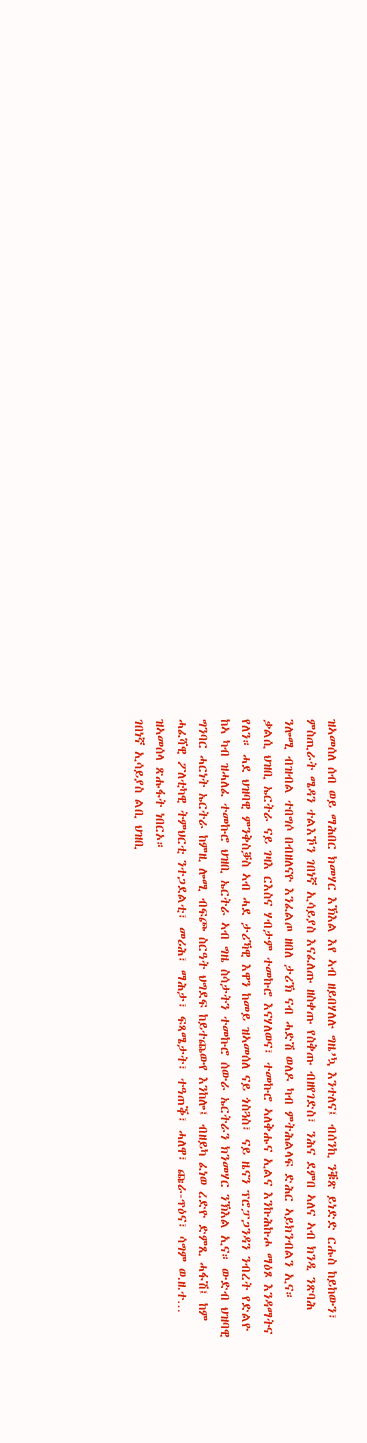ዝኣመሰለ ሰብ ወይ ማሕበር ክመሃር እኽእል እየ ኣብ ዘይበሃለሉ ግዜ’ኳ እንተለና፤ ብሰንኪ ንቑጽ ይነድድ ርሑስ ከይከውን፣ ምስጢራት ሜዳን ተልእኾን ገበነኛ ኢሳይያስ እናፈለጡ ዘስቀጡ የስቅጡ ብዘየገድስ፣ ንሕና ደምበ ኣለና ኣብ ክንዲ ንጽባሕ ንሎሚ ብዝብል ተበግሶ በብዘለናዮ እንፈልጦ ዘበለ ታሪኽ ናብ ሓድሽ ወለዶ ካብ ምትሕልላፍ ድሕር ኣይክንብልን ኢና።
ቃልሲ ህዝቢ ኤርትራ ናይ ገዛእ ርእስና ሃብታም ተመኩሮ እናሃለወና፣ ተመኩሮ ኣለቅሑና ኢልና እንኩሕኩሖ ማዕጾ እንዳማትና የለን። ሓደ ህዝባዊ ምንቅስቓስ ኣብ ሓደ ታሪኻዊ እዋን ከመይ ዝኣመሰለ ናይ ጎስጓስ፣ ናይ ዜናን ፕሮፓጋንዳን ንብረት የድልዮ ከኣ ካብ ዝሓለፈ ተመኩሮ ህዝቢ ኤርትራ ኣብ ግዜ ስሳታትን ተመኩሮ ሰውራ ኤርትራን ክንመሃር ንኽእል ኢና። ውድብ ህዝባዊ ግንባር ሓርነት ኤርትራ ከምዚ ሎሚ ብፍጮ ስርዓት ህግደፍ ከይተጨውየ እንከሎ፤ ብዘይካ ፈነወ ረድዮ ድምጺ ሓፋሽ፤ ከም ሓፈሻዊ ፖለቲካዊ ትምህርቲ ንተጋደልቲ፣ መሪሕ፣ ማሕታ፣ ፍጻሜታት፣ ተዓጠቕ፣ ሓለዋ፣ ጩራ-ጥዕና፣ ሳግም ወ.ዘ.ተ… ዝኣመሰላ ጽሑፋት ነበርኦ።
ገበነኛ ኢሳይያስ ልቢ ህዝቢ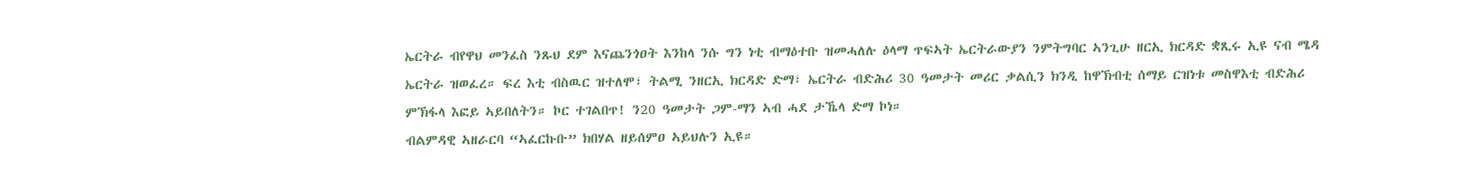ኤርትራ ብየዋህ መንፈስ ንጹህ ደም እናጨንጎዐት እንከላ ንሱ ግን ነቲ ብማዕተቡ ዝመሓለሉ ዕላማ ጥፍኣት ኤርትራውያን ንምትግባር ኣንጊሁ ዘርኢ ክርዳድ ቋጺሩ ኢዩ ናብ ሜዳ ኤርትራ ዝወፈረ። ፍረ እቲ ብስዉር ዝተለሞ፣ ትልሚ ንዘርኢ ክርዳድ ድማ፣ ኤርትራ ብድሕሪ 30 ዓመታት መሪር ቃልሲን ክንዲ ከዋኽብቲ ሰማይ ርዝነቱ መስዋእቲ ብድሕሪ ምኽፋላ እፎይ ኣይበለትን። ኮር ተገልበጥ! ን20 ዓመታት ጋም-ማን ኣብ ሓደ ታኼላ ድማ ኮነ።
ብልምዳዊ ኣዘራርባ “ኣፈርኩቡ” ክበሃል ዘይሰምዐ ኣይህሉን ኢዩ።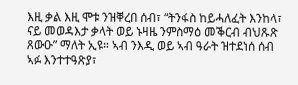እዚ ቃል እዚ ሞቱ ንዝቐረበ ሰብ፣ “ትንፋስ ከይሓለፈት እንከላ፣ ናይ መወዳእታ ቃላት ወይ ኑዛዜ ንምስማዕ መቕርብ ብህጹጽ ጸውዑ” ማለት ኢዩ። ኣብ ንእዲ ወይ ኣብ ዓራት ዝተደነሰ ሰብ ኣፉ እንተተዓጽያ፣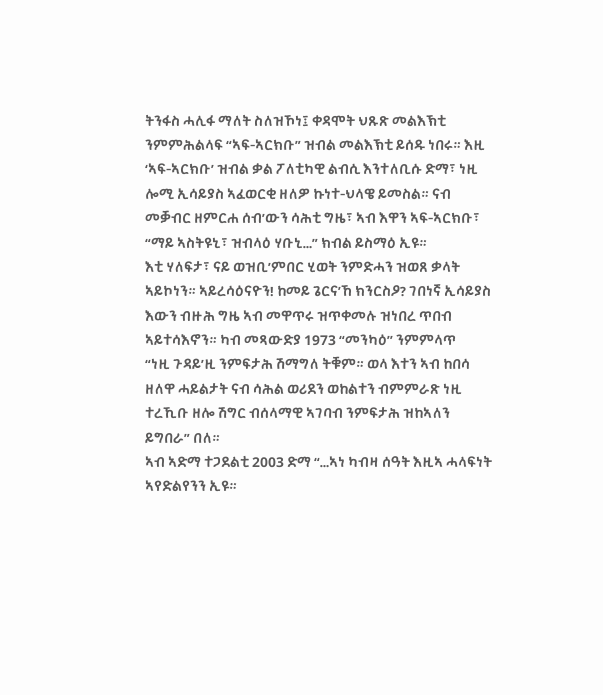ትንፋስ ሓሊፋ ማለት ስለዝኾነ፤ ቀዳሞት ህጹጽ መልእኽቲ ንምምሕልላፍ “ኣፍ-ኣርክቡ” ዝብል መልእኽቲ ይሰዱ ነበሩ። እዚ ‘ኣፍ-ኣርክቡ’ ዝብል ቃል ፖለቲካዊ ልብሲ እንተለቢሱ ድማ፣ ነዚ ሎሚ ኢሳይያስ ኣፈወርቂ ዘለዎ ኩነተ-ህላዌ ይመስል። ናብ መቓብር ዘምርሐ ሰብ’ውን ሳሕቲ ግዜ፣ ኣብ እዋን ኣፍ-ኣርክቡ፣ “ማይ ኣስትዩኒ፣ ዝብላዕ ሃቡኒ…” ክብል ይስማዕ ኢዩ።
እቲ ሃለፍታ፣ ናይ ወዝቢ’ምበር ሂወት ንምድሓን ዝወጸ ቃላት ኣይኮነን። ኣይረሳዕናዮን! ከመይ ጌርና’ኸ ክንርስዖ? ገበነኛ ኢሳይያስ እውን ብዙሕ ግዜ ኣብ መዋጥሩ ዝጥቀመሉ ዝነበረ ጥበብ ኣይተሳእኖን። ካብ መጻውድያ 1973 “መንካዕ’’ ንምምላጥ
“ነዚ ጉዳይ’ዚ ንምፍታሕ ሽማግለ ትቑም። ወላ እተን ኣብ ከበሳ ዘለዋ ሓይልታት ናብ ሳሕል ወሪደን ወከልተን ብምምራጽ ነዚ ተረኺቡ ዘሎ ሽግር ብሰላማዊ ኣገባብ ንምፍታሕ ዝከኣለን ይግበራ” በለ።
ኣብ ኣድማ ተጋደልቲ 2003 ድማ “…ኣነ ካብዛ ሰዓት እዚኣ ሓላፍነት ኣየድልየንን ኢዩ።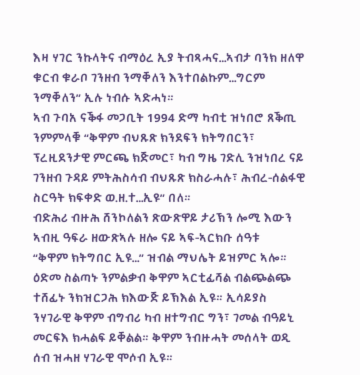እዛ ሃገር ንኩላትና ብማዕረ ኢያ ትብጻሓና…ኣብታ ባንክ ዘለዋ ቁርብ ቁራቦ ገንዘብ ንማቐለን እንተበልኩም…ግርም ንማቐለን” ኢሉ ነብሱ ኣድሓነ።
ኣብ ጉባአ ናቕፋ መጋቢት 1994 ድማ ካብቲ ዝነበሮ ጸቕጢ ንምምላቑ “ቅዋም ብህጹጽ ክንደፍን ክትግበርን፣ ፕረዚደንታዊ ምርጫ ክጅመር፣ ካብ ግዜ ገድሊ ንዝነበረ ናይ ገንዘብ ጉዳይ ምትሕስሳብ ብህጹጽ ክስራሓሉ፣ ሕብረ-ሰልፋዊ ስርዓት ክፍቀድ ወ.ዘ.ተ…ኢዩ” በለ።
ብድሕሪ ብዙሕ ሸንኮለልን ጽውጽዋይ ታሪኽን ሎሚ እውን ኣብዚ ዓፍራ ዘውጽኣሉ ዘሎ ናይ ኣፍ-ኣርክቡ ሰዓቱ
“ቅዋም ክትግበር ኢዩ…” ዝብል ማህሌት ይዝምር ኣሎ። ዕድመ ስልጣኑ ንምልቃብ ቅዋም ኣርቲፊሻል ብልጭልጭ ተሸፊኑ ንክዝርጋሕ ክእውጅ ይኽእል ኢዩ። ኢሳይያስ ንሃገራዊ ቅዋም ብግብሪ ካብ ዘተግብር ግን፣ ገመል ብዓይኒ መርፍእ ክሓልፍ ይቐልል። ቅዋም ንብዙሓት መሰላት ወዲ ሰብ ዝሓዘ ሃገራዊ ሞሶብ ኢዩ።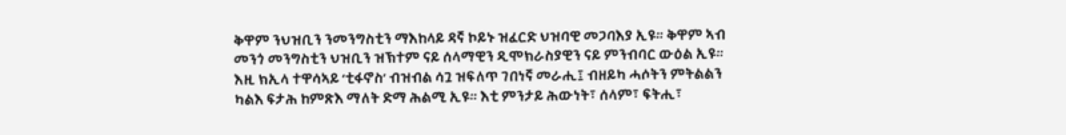ቅዋም ንህዝቢን ንመንግስቲን ማእከላይ ዳኛ ኮይኑ ዝፈርድ ህዝባዊ መጋባእያ ኢዩ። ቅዋም ኣብ መንጎ መንግስቲን ህዝቢን ዝኽተም ናይ ሰላማዊን ዲሞክራስያዊን ናይ ምንብባር ውዕል ኢዩ። እዚ ክኢላ ተዋሳኣይ ‘ቲፋኖስ’ ብዝብል ሳጓ ዝፍለጥ ገበነኛ መራሒ፤ ብዘይካ ሓሶትን ምትልልን ካልእ ፍታሕ ከምጽእ ማለት ድማ ሕልሚ ኢዩ። እቲ ምንታይ ሕውነት፣ ሰላም፣ ፍትሒ፣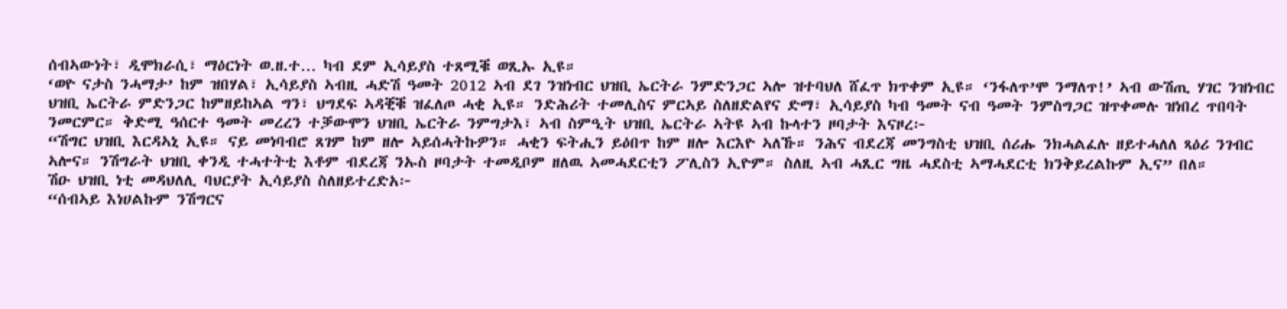ሰብኣውነት፣ ዲሞክራሲ፣ ማዕርነት ወ.ዘ.ተ… ካብ ደም ኢሳይያስ ተጸሚቑ ወጺኡ ኢዩ።
‘ወዮ ናታስ ንሓማታ’ ከም ዝበሃል፣ ኢሳይያስ ኣብዚ ሓድሽ ዓመት 2012 ኣብ ደገ ንዝነብር ህዝቢ ኤርትራ ንምድንጋር ኣሎ ዝተባህለ ሸፈጥ ክጥቀም ኢዩ። ‘ንፋለጥ’ሞ ንማለጥ!’ ኣብ ውሽጢ ሃገር ንዝነብር ህዝቢ ኤርትራ ምድንጋር ከምዘይከኣል ግን፣ ህግደፍ ኣዳቒቑ ዝፈለጦ ሓቂ ኢዩ። ንድሕሪት ተመሊስና ምርኣይ ስለዘድልየና ድማ፣ ኢሳይያስ ካብ ዓመት ናብ ዓመት ንምስግጋር ዝጥቀመሉ ዝነበረ ጥበባት ንመርምር። ቅድሚ ዓሰርተ ዓመት መረረን ተቓውሞን ህዝቢ ኤርትራ ንምግታእ፣ ኣብ ስምዒት ህዝቢ ኤርትራ ኣትዩ ኣብ ኩላተን ዞባታት እናዞረ፦
“ሽግር ህዝቢ እርዳኣኒ ኢዩ። ናይ መነባብሮ ጸገም ከም ዘሎ ኣይሰሓትኩዎን። ሓቂን ፍትሒን ይዕበጥ ከም ዘሎ እርእዮ ኣለኹ። ንሕና ብደረጃ መንግስቲ ህዝቢ ሰሪሑ ንክሓልፈሉ ዘይተሓለለ ጻዕሪ ንገብር ኣሎና። ንሽግራት ህዝቢ ቀንዲ ተሓተትቲ እቶም ብደረጃ ንኡስ ዞባታት ተመዲቦም ዘለዉ ኣመሓደርቲን ፖሊስን ኢዮም። ስለዚ ኣብ ሓጺር ግዜ ሓደስቲ ኣማሓደርቲ ክንቅይረልኩም ኢና” በለ።
ሽዑ ህዝቢ ነቲ መዳህለሊ ባህርያት ኢሳይያስ ስለዘይተረድአ፦
“ሰብኣይ እነሀልኩም ንሽግርና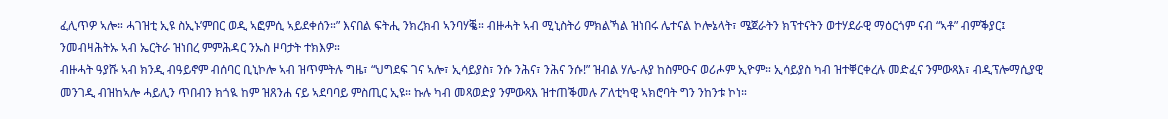ፈሊጥዎ ኣሎ። ሓገዝቲ ኢዩ ስኢኑ’ምበር ወዲ ኣፎምሲ ኣይደቀሰን።” እናበል ፍትሒ ንክረክብ ኣንባሃቘ። ብዙሓት ኣብ ሚኒስትሪ ምክልኻል ዝነበሩ ሌተናል ኮሎኔላት፣ ሜጀራትን ክፕተናትን ወተሃደራዊ ማዕርጎም ናብ “ኣቶ” ብምቕያር፤ ንመብዛሕትኡ ኣብ ኤርትራ ዝነበረ ምምሕዳር ንኡስ ዞባታት ተክእዎ።
ብዙሓት ዓያሹ ኣብ ክንዲ ብዓይኖም ብሰባር ቢኒኮሎ ኣብ ዝጥምትሉ ግዜ፣ “ህግደፍ ገና ኣሎ፣ ኢሳይያስ፣ ንሱ ንሕና፣ ንሕና ንሱ!” ዝብል ሃሌ-ሉያ ከስምዑና ወሪሖም ኢዮም። ኢሳይያስ ካብ ዝተቐርቀረሉ መድፈና ንምውጻእ፣ ብዲፕሎማሲያዊ መንገዲ ብዝከኣሎ ሓይሊን ጥበብን ክጎዪ ከም ዝጸንሐ ናይ ኣደባባይ ምስጢር ኢዩ። ኩሉ ካብ መጻወድያ ንምውጻእ ዝተጠቕመሉ ፖለቲካዊ ኣክሮባት ግን ንከንቱ ኮነ።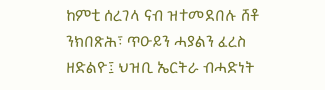ከምቲ ሰረገላ ናብ ዝተመደበሉ ሸቶ ንክበጽሕ፣ ጥዑይን ሓያልን ፈረስ ዘድልዮ፤ ህዝቢ ኤርትራ ብሓድነት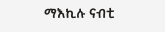ማእኪሉ ናብቲ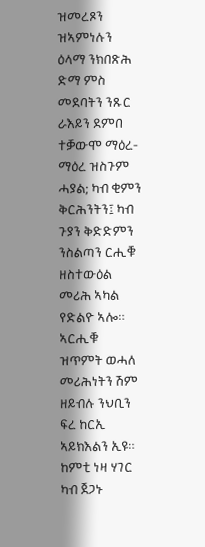ዝመረጾን ዝኣምነሉን ዕላማ ንክበጽሕ ድማ ምስ መደባትን ንጹር ራእይን ደምበ ተቓውሞ ማዕረ-ማዕረ ዝስጉም ሓያል; ካብ ቂምን ቅርሕንትን፤ ካብ ጉያን ቅድድምን ንስልጣን ርሒቑ ዘስተውዕል መሪሕ ኣካል የድልዮ ኣሎ። ኣርሒቑ ዝጥምት ወሓለ መሪሕነትን ሽም ዘይብሉ ንህቢን ፍረ ከርኢ ኣይክእልን ኢዩ።
ከምቲ ነዛ ሃገር ካብ ጀጋኑ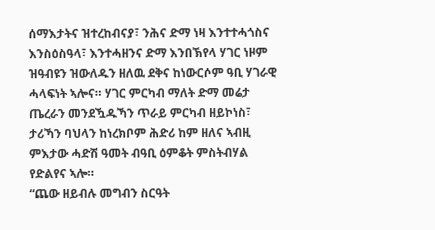ሰማእታትና ዝተረከብናያ፣ ንሕና ድማ ነዛ እንተተሓጎስና እንስዕስዓላ፣ እንተሓዘንና ድማ እንበኽየላ ሃገር ነዞም ዝዓብዩን ዝውለዱን ዘለዉ ደቅና ከነውርሶም ዓቢ ሃገራዊ ሓላፍነት ኣሎና። ሃገር ምርካብ ማለት ድማ መሬታ ጤረራን መንደዃዱኻን ጥራይ ምርካብ ዘይኮነስ፣ ታሪኻን ባህላን ከነረክቦም ሕድሪ ከም ዘለና ኣብዚ ምእታው ሓድሽ ዓመት ብዓቢ ዕምቆት ምስትብሃል የድልየና ኣሎ።
“ጨው ዘይብሉ መግብን ስርዓት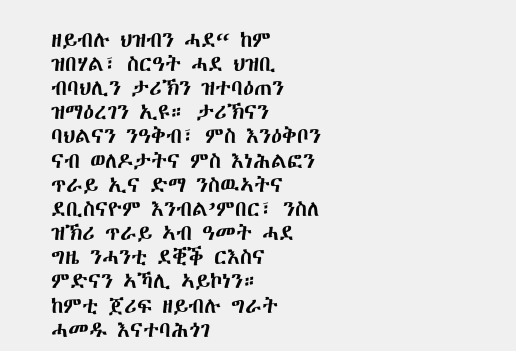ዘይብሉ ህዝብን ሓደ“ ከም ዝበሃል፣ ስርዓት ሓደ ህዝቢ ብባህሊን ታሪኽን ዝተባዕጠን ዝማዕረገን ኢዩ። ታሪኽናን ባህልናን ንዓቅብ፣ ምስ እንዕቅቦን ናብ ወለዶታትና ምስ እነሕልፎን ጥራይ ኢና ድማ ንስዉኣትና ደቢስናዮም እንብል’ምበር፣ ንስለ ዝኽሪ ጥራይ ኣብ ዓመት ሓደ ግዜ ንሓንቲ ደቒቕ ርእስና ምድናን ኣኻሊ ኣይኮነን።
ከምቲ ጀሪፍ ዘይብሉ ግራት ሓመዱ እናተባሕጎገ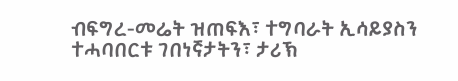ብፍግረ-መሬት ዝጠፍእ፣ ተግባራት ኢሳይያስን ተሓባበርቱ ገበነኛታትን፣ ታሪኽ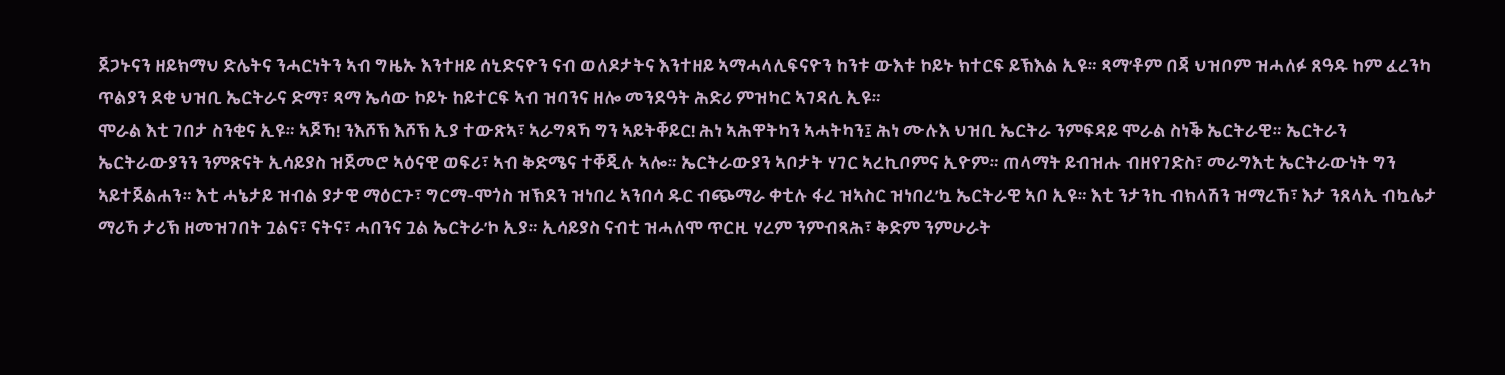ጀጋኑናን ዘይክማህ ድሌትና ንሓርነትን ኣብ ግዜኡ እንተዘይ ሰኒድናዮን ናብ ወለዶታትና እንተዘይ ኣማሓላሊፍናዮን ከንቱ ውእቱ ኮይኑ ክተርፍ ይኽእል ኢዩ። ጻማ’ቶም በጃ ህዝቦም ዝሓለፉ ጸዓዱ ከም ፈረንካ ጥልያን ደቂ ህዝቢ ኤርትራና ድማ፣ ጻማ ኤሳው ኮይኑ ከይተርፍ ኣብ ዝባንና ዘሎ መንደዓት ሕድሪ ምዝካር ኣገዳሲ ኢዩ።
ሞራል እቲ ገበታ ስንቂና ኢዩ። ኣጆኻ! ንእሾኽ እሾኽ ኢያ ተውጽኣ፣ ኣራግጻኻ ግን ኣይትቐይር! ሕነ ኣሕዋትካን ኣሓትካን፤ ሕነ ሙሉእ ህዝቢ ኤርትራ ንምፍዳይ ሞራል ስነቕ ኤርትራዊ። ኤርትራን ኤርትራውያንን ንምጽናት ኢሳይያስ ዝጀመሮ ኣዕናዊ ወፍሪ፣ ኣብ ቅድሜና ተቐጂሉ ኣሎ። ኤርትራውያን ኣቦታት ሃገር ኣረኪቦምና ኢዮም። ጠላማት ይብዝሑ ብዘየገድስ፣ መራግእቲ ኤርትራውነት ግን ኣይተጀልሐን። እቲ ሓኔታይ ዝብል ያታዊ ማዕርጉ፣ ግርማ-ሞጎስ ዝኽደን ዝነበረ ኣንበሳ ዱር ብጭማራ ቀቲሉ ፋረ ዝኣስር ዝነበረ’ኳ ኤርትራዊ ኣቦ ኢዩ። እቲ ንታንኪ ብክላሽን ዝማረኸ፣ እታ ንጸላኢ ብኳሌታ ማሪኻ ታሪኽ ዘመዝገበት ጓልና፣ ናትና፣ ሓበንና ጓል ኤርትራ’ኮ ኢያ። ኢሳይያስ ናብቲ ዝሓለሞ ጥርዚ ሃረም ንምብጻሕ፣ ቅድም ንምሁራት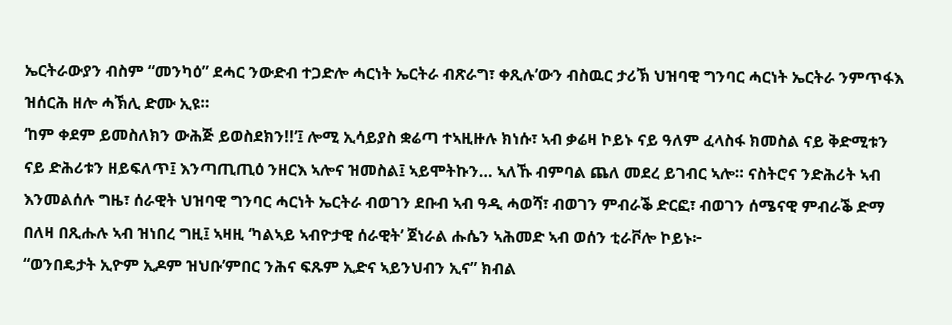ኤርትራውያን ብስም “መንካዕ” ደሓር ንውድብ ተጋድሎ ሓርነት ኤርትራ ብጽራግ፣ ቀጺሉ’ውን ብስዉር ታሪኽ ህዝባዊ ግንባር ሓርነት ኤርትራ ንምጥፋእ ዝሰርሕ ዘሎ ሓኽሊ ድሙ ኢዩ።
‘ከም ቀደም ይመስለክን ውሕጅ ይወስደክን!!’፤ ሎሚ ኢሳይያስ ቋሬጣ ተኣዚዙሉ ክነሱ፣ ኣብ ቃሬዛ ኮይኑ ናይ ዓለም ፈላስፋ ክመስል ናይ ቅድሚቱን ናይ ድሕሪቱን ዘይፍለጥ፤ እንጣጢጢዕ ንዘርእ ኣሎና ዝመስል፤ ኣይሞትኩን… ኣለኹ ብምባል ጨለ መደረ ይገብር ኣሎ። ናስትሮና ንድሕሪት ኣብ እንመልሰሉ ግዜ፣ ሰራዊት ህዝባዊ ግንባር ሓርነት ኤርትራ ብወገን ደቡብ ኣብ ዓዲ ሓወሻ፣ ብወገን ምብራቕ ድርፎ፣ ብወገን ሰሜናዊ ምብራቕ ድማ በለዛ በጺሑሉ ኣብ ዝነበረ ግዚ፤ ኣዛዚ ‘ካልኣይ ኣብዮታዊ ሰራዊት’ ጀነራል ሑሴን ኣሕመድ ኣብ ወሰን ቲራቮሎ ኮይኑ፦
“ወንበዴታት ኢዮም ኢዶም ዝህቡ’ምበር ንሕና ፍጹም ኢድና ኣይንህብን ኢና” ክብል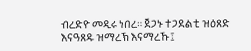ብረድዮ መዲሩ ነበረ። ጀጋኑ ተጋደልቲ ዝዕጸድ እናዓጸዱ ዝማረኽ እናማረኹ፤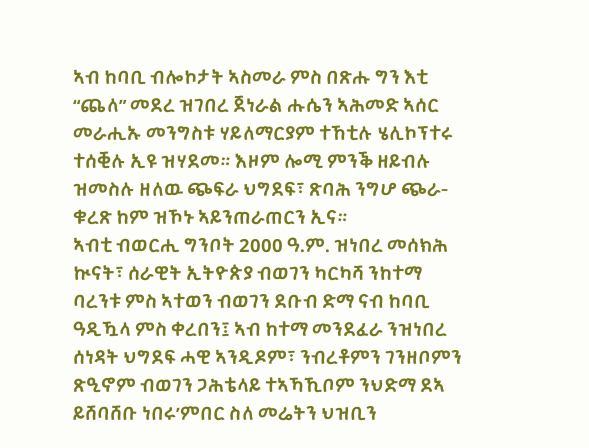ኣብ ከባቢ ብሎኮታት ኣስመራ ምስ በጽሑ ግን እቲ “ጨለ” መደረ ዝገበረ ጀነራል ሑሴን ኣሕመድ ኣሰር መራሒኡ መንግስቱ ሃይለማርያም ተኸቲሉ ሄሊኮፕተሩ ተሰቒሉ ኢዩ ዝሃደመ። እዞም ሎሚ ምንቕ ዘይብሉ ዝመስሉ ዘለዉ ጭፍራ ህግደፍ፣ ጽባሕ ንግሆ ጭራ-ቁረጽ ከም ዝኾኑ ኣይንጠራጠርን ኢና።
ኣብቲ ብወርሒ ግንቦት 2000 ዓ.ም. ዝነበረ መሰክሕ ኲናት፣ ሰራዊት ኢትዮጵያ ብወገን ካርካሻ ንከተማ ባረንቱ ምስ ኣተወን ብወገን ደቡብ ድማ ናብ ከባቢ ዓዲዃላ ምስ ቀረበን፤ ኣብ ከተማ መንደፈራ ንዝነበረ ሰነዳት ህግደፍ ሓዊ ኣንዲዶም፣ ንብረቶምን ገንዘቦምን ጽዒኖም ብወገን ጋሕቴላይ ተኣኻኺቦም ንህድማ ደኣ ይሸባሸቡ ነበሩ’ምበር ስለ መሬትን ህዝቢን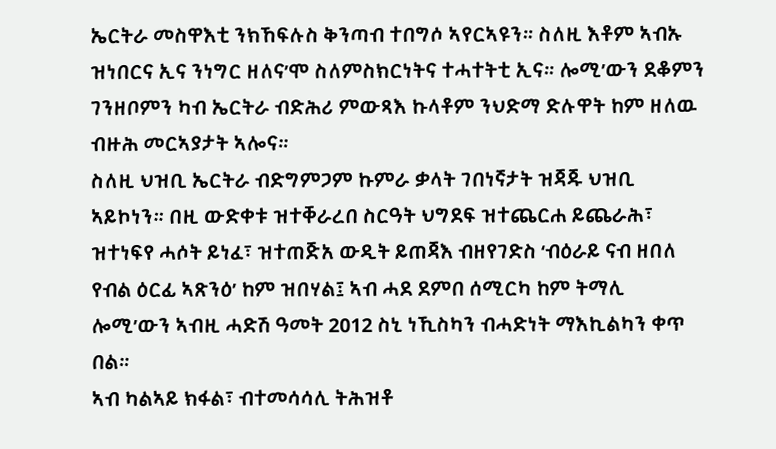ኤርትራ መስዋእቲ ንክኸፍሉስ ቅንጣብ ተበግሶ ኣየርኣዩን። ስለዚ እቶም ኣብኡ ዝነበርና ኢና ንነግር ዘለና’ሞ ስለምስክርነትና ተሓተትቲ ኢና። ሎሚ’ውን ደቆምን ገንዘቦምን ካብ ኤርትራ ብድሕሪ ምውጻእ ኩላቶም ንህድማ ድሉዋት ከም ዘለዉ ብዙሕ መርኣያታት ኣሎና።
ስለዚ ህዝቢ ኤርትራ ብድግምጋም ኩምራ ቃላት ገበነኛታት ዝጃጁ ህዝቢ ኣይኮነን። በዚ ውድቀቱ ዝተቐራረበ ስርዓት ህግደፍ ዝተጨርሐ ይጨራሕ፣ ዝተነፍየ ሓሶት ይነፈ፣ ዝተጠጅአ ውዲት ይጠጃእ ብዘየገድስ ‘ብዕራይ ናብ ዘበለ የብል ዕርፊ ኣጽንዕ’ ከም ዝበሃል፤ ኣብ ሓደ ደምበ ሰሚርካ ከም ትማሊ ሎሚ’ውን ኣብዚ ሓድሽ ዓመት 2012 ስኒ ነኺስካን ብሓድነት ማእኪልካን ቀጥ በል።
ኣብ ካልኣይ ክፋል፣ ብተመሳሳሊ ትሕዝቶ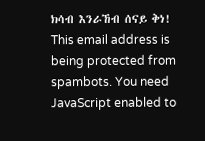ክሳብ እንራኸብ ሰናይ ቅነ!
This email address is being protected from spambots. You need JavaScript enabled to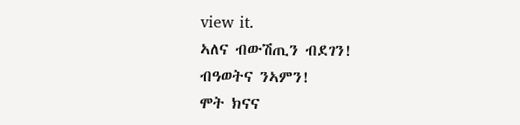view it.
ኣለና ብውሽጢን ብደገን!
ብዓወትና ንኣምን!
ሞት ክናና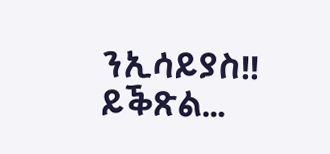ንኢሳይያስ!!
ይቕጽል…